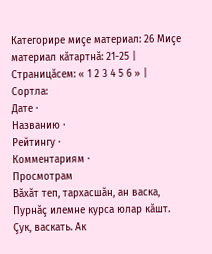Категорире миçе материал: 26 Миçе материал кăтартнă: 21-25 | Страницăсем: « 1 2 3 4 5 6 » |
Сортла:
Дате ·
Названию ·
Рейтингу ·
Комментариям ·
Просмотрам
Вăхăт теп, тархасшăн, ан васка, Пурнăç илемне курса юлар кăшт. Çук, васкать. Ак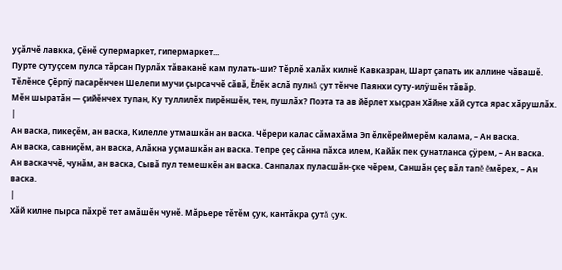уçăлчĕ лавкка, Çĕнĕ супермаркет, гипермаркет...
Пурте сутуçсем пулса тăрсан Пурлăх тăваканĕ кам пулать-ши? Тĕрлĕ халăх килнĕ Кавказран, Шарт çапать ик аллине чăвашĕ.
Тĕлĕнсе Çĕрпÿ пасарĕнчен Шелепи мучи çырсаччĕ сăвă, Ĕлĕк аслă пулнă çут тĕнче Паянхи суту-илÿшĕн тăвăр.
Мĕн шыратăн — çийĕнчех тупан, Ку туллилĕх пирĕншĕн, тен, пушлăх? Поэта та ав йĕрлет хыçран Хăйне хăй сутса ярас хăрушлăх.
|
Ан васка, пикеçĕм, ан васка, Килелле утмашкăн ан васка. Чĕрери калас сăмахăма Эп ĕлкĕреймерĕм калама, – Ан васка.
Ан васка, савниçĕм, ан васка, Алăкна уçмашкăн ан васка. Тепре çеç сăнна пăхса илем, Кайăк пек çунатланса çÿрем, – Ан васка.
Ан васкаччĕ, чунăм, ан васка, Сывă пул темешкĕн ан васка. Санпалах пуласшăн-çке чĕрем, Саншăн çеç вăл тапĕ ĕмĕрех, – Ан васка.
|
Хăй килне пырса пăхрĕ тет амăшĕн чунĕ. Мăрьере тĕтĕм çук, кантăкра çутă çук.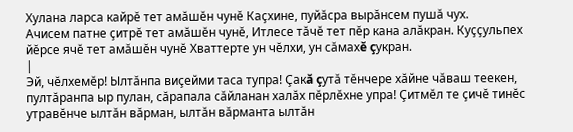Хулана ларса кайрĕ тет амăшĕн чунĕ Каçхине, пуйăсра вырăнсем пушă чух.
Ачисем патне çитрĕ тет амăшĕн чунĕ, Итлесе тăчĕ тет пĕр кана алăкран. Куççульпех йĕрсе ячĕ тет амăшĕн чунĕ Хваттерте ун чĕлхи, ун сăмахĕ çукран.
|
Эй, чĕлхемĕр! Ылтăнпа виçейми таса тупра! Çакă çутă тĕнчере хăйне чăваш теекен, пултăранпа ыр пулан, сăрапала сăйланан халăх пĕрлĕхне упра! Çитмĕл те çичĕ тинĕс утравĕнче ылтăн вăрман, ылтăн вăрманта ылтăн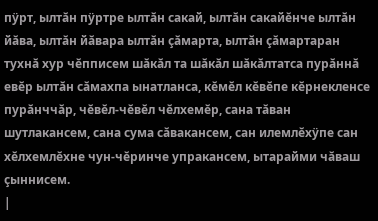пÿрт, ылтăн пÿртре ылтăн сакай, ылтăн сакайĕнче ылтăн йăва, ылтăн йăвара ылтăн çăмарта, ылтăн çăмартаран тухнă хур чĕпписем шăкăл та шăкăл шăкăлтатса пурăннă евĕр ылтăн сăмахпа ынатланса, кĕмĕл кĕвĕпе кĕрнекленсе пурăнччăр, чĕвĕл-чĕвĕл чĕлхемĕр, сана тăван шутлакансем, сана сума сăвакансем, сан илемлĕхÿпе сан хĕлхемлĕхне чун-чĕринче упракансем, ытарайми чăваш çыннисем.
|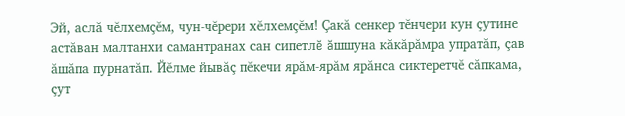Эй, аслă чĕлхемçĕм, чун-чĕрери хĕлхемçĕм! Çакă сенкер тĕнчери кун çутине астăван малтанхи самантранах сан сипетлĕ ăшшуна кăкăрăмра упратăп, çав ăшăпа пурнатăп. Йĕлме йывăç пĕкечи ярăм-ярăм ярăнса сиктеретчĕ сăпкама, çут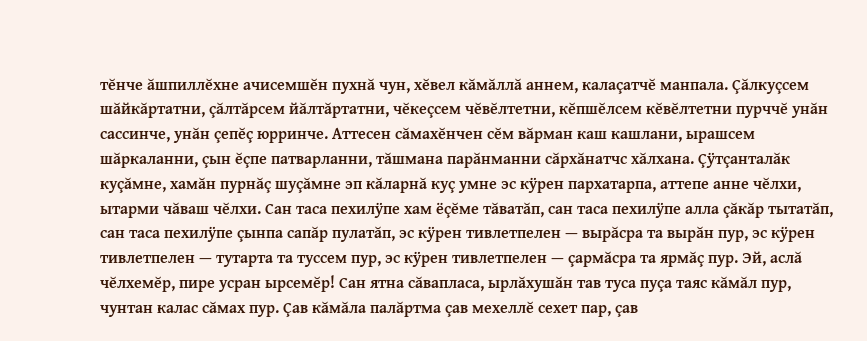тĕнче ăшпиллĕхне ачисемшĕн пухнă чун, хĕвел кăмăллă аннем, калаçатчĕ манпала. Çăлкуçсем шăйкăртатни, çăлтăрсем йăлтăртатни, чĕкеçсем чĕвĕлтетни, кĕпшĕлсем кĕвĕлтетни пурччĕ унăн сассинче, унăн çепĕç юрринче. Аттесен сăмахĕнчен сĕм вăрман каш кашлани, ырашсем шăркаланни, çын ĕçпе патварланни, тăшмана парăнманни сăрхăнатчс хăлхана. Çÿтçанталăк куçăмне, хамăн пурнăç шуçăмне эп кăларнă куç умне эс кÿрен пархатарпа, аттепе анне чĕлхи, ытарми чăваш чĕлхи. Сан таса пехилÿпе хам ёçĕме тăватăп, сан таса пехилÿпе алла çăкăр тытатăп, сан таса пехилÿпе çынпа сапăр пулатăп, эс кÿрен тивлетпелен — вырăсра та вырăн пур, эс кÿрен тивлетпелен — тутарта та туссем пур, эс кÿрен тивлетпелен — çармăсра та ярмăç пур. Эй, аслă чĕлхемĕр, пире усран ырсемĕр! Сан ятна сăвапласа, ырлăхушăн тав туса пуçа таяс кăмăл пур, чунтан калас сăмах пур. Çав кăмăла палăртма çав мехеллĕ сехет пар, çав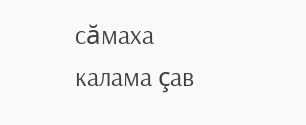сăмаха калама çав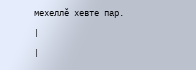мехеллĕ хевте пар.
|
|